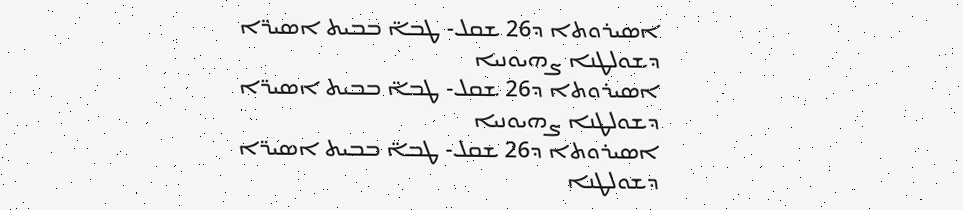ܐܣܝܪܘܬܐ ܕ26 ܫܩܠ- ܛܒܐ̈ ܒܒܝܬ ܐܣܝܪ̈ܐ ܕܫܘܠܛܢܐ ܨܗܝܘܢܝܐ
ܐܣܝܪܘܬܐ ܕ26 ܫܩܠ- ܛܒܐ̈ ܒܒܝܬ ܐܣܝܪ̈ܐ ܕܫܘܠܛܢܐ ܨܗܝܘܢܝܐ
ܐܣܝܪܘܬܐ ܕ26 ܫܩܠ- ܛܒܐ̈ ܒܒܝܬ ܐܣܝܪ̈ܐ ܕܫܘܠܛܢܐ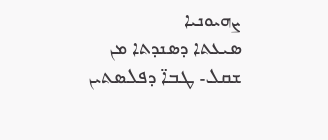ܨܗܝܘܢܝܐ
ܣܝܥܬܐ ܕܣܢܕܬܐ ܡܢ ܫܩܠ- ܛܒܐ̈ ܕܦܠܣܬܝܢ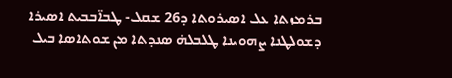ܒܪܡܙܬܐ ܥܠ ܐܣܝܪܘܬܐ ܕ26 ܫܩܠ- ܛܒܐ̈ܒܒܝܬ ܐܣܝܪܐ ܕܫܘܠܛܢܐ ܨܗܘܝܢܐ ܛܠܒܠܗ̇ ܣܢܕܬܐ ܡܢ ܫܘܬܐܣܐ ܒܝܠ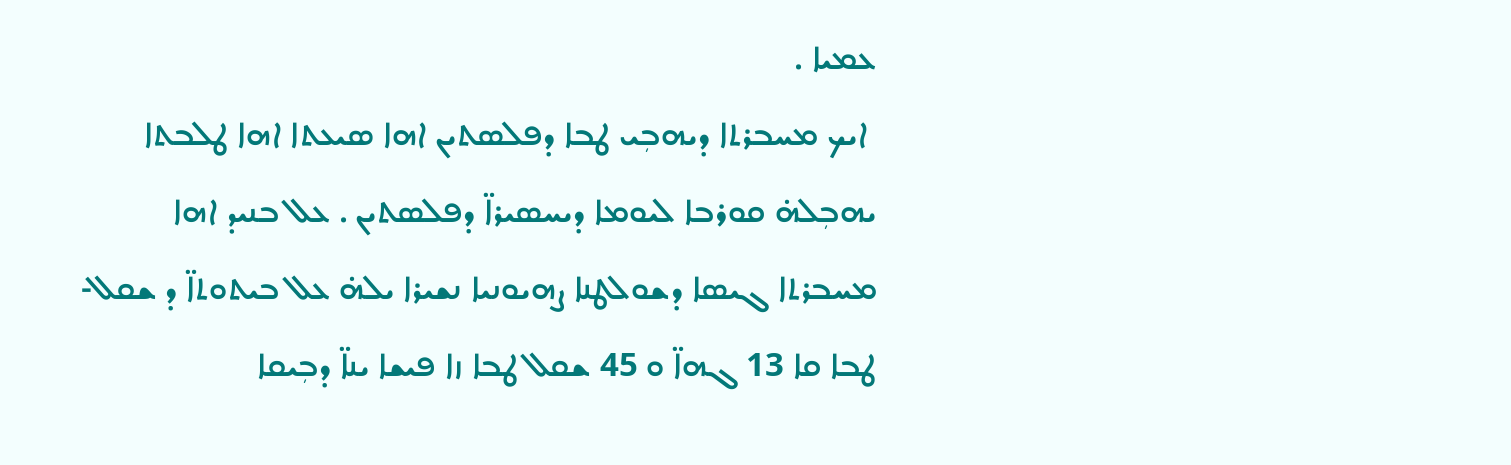ܥܡܝܐ .
 ܐܝܟ ܡܚܒܪܬܐ ܕܝܗܒܼܝ ܛܒܐ ܕܦܠܣܬܝܢ ܐܗܐ ܣܝܥܬܐ ܐܗܐ ܛܠܒܬܐ ܝܗܒܼܠܗ̇ ܩܘܪܒܐ ܠܝܘܡܐ ܕܝܚܣܝܪܐ̈ ܕܦܠܣܬܝܢ . ܥܠ ܒܢܝܕ ܐܗܐ ܡܚܒܪܬܐ ܓܝܣܐ ܕܫܘܠܛܢܐ ܨܗܝܘܢܝܐ ܢܫܝܪܐ ܝܠܗ̇ ܥܠ ܒܝܬܘܬܐ̈ ܕ ܫܩܠ-ܛܒܐ ܩܐ 13 ܓܗܐ̈ ܘ 45 ܫܩܠ ܛܒܐ ܙܐ ܦܝܫܐ ܝܢܐ̈ ܕܒܼܝܩܐ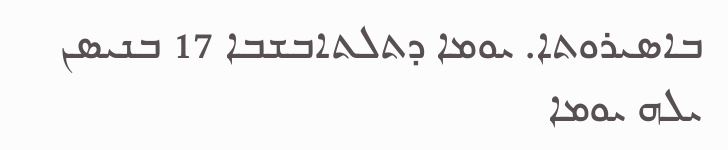ܒܐܣܝܪܘܬܐ. ܝܘܡܐ ܕܬܠܬܐܒܫܒܐ 17 ܒܢܝܣܢ ܝܠܗ ܝܘܡܐ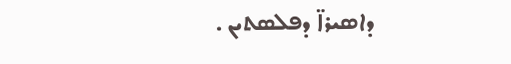ܕܐܣܝܪܐ̈ ܕܦܠܣܬܝܢ .